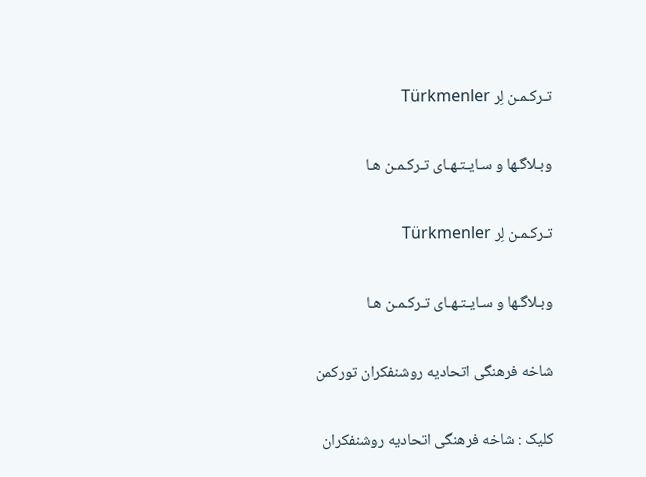تـرکـمـن لِر Türkmenler

وبـلاگـها و سـایـتـهـای تـرکـمـن هـا

تـرکـمـن لِر Türkmenler

وبـلاگـها و سـایـتـهـای تـرکـمـن هـا

شاخه فرهنگی اتحادیه روشنفکران تورکمن

کلیک : شاخه فرهنگی اتحادیه روشنفکران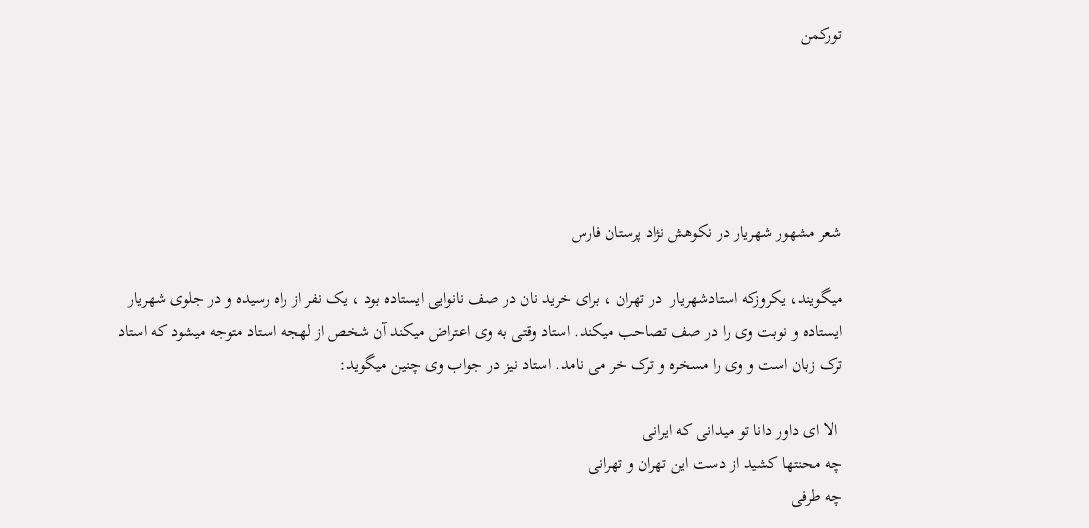تورکمن





شعر مشهور شهریار در نکوهش نژاد پرستان فارس

میگویند، یکروزکه استادشهریار  در تهران ، برای خرید نان در صف نانوایی ایستاده بود ، یک نفر از راه رسیده و در جلوی شهریار ایستاده و نوبت وی را در صف تصاحب میکند. استاد وقتی به وی اعتراض میکند آن شخص از لهجه استاد متوجه میشود که استاد ترک زبان است و وی را مسخره و ترک خر می نامد. استاد نیز در جواب وی چنین میگوید:

 الا ای داور دانا تو میدانی که ایرانی
چه محنتها کشید از دست این تهران و تهرانی
چه طرفی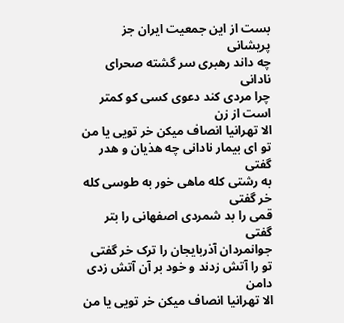بست از این جمعیت ایران جز پریشانی
چه داند رهبری سر گشته صحرای نادانی
چرا مردی کند دعوی کسی کو کمتر است از زن
الا تهرانیا انصاف میکن خر تویی یا من
تو ای بیمار نادانی چه هذیان و هدر گفتی
به رشتی کله ماهی خور به طوسی کله خر گفتی
قمی را بد شمردی اصفهانی را بتر گفتی
جوانمردان آذربایجان را ترک خر گفتی
تو را آتش زدند و خود بر آن آتش زدی دامن
الا تهرانیا انصاف میکن خر تویی یا من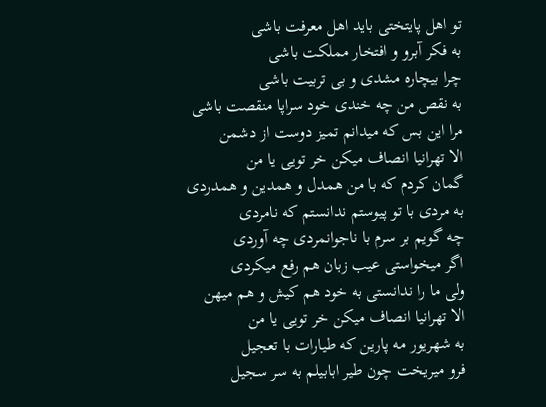تو اهل پایتختی باید اهل معرفت باشی
به فکر آبرو و افتخار مملکت باشی
چرا بیچاره مشدی و بی تربیت باشی
به نقص من چه خندی خود سراپا منقصت باشی
مرا این بس که میدانم تمیز دوست از دشمن
الا تهرانیا انصاف میکن خر تویی یا من
گمان کردم که با من همدل و همدین و همدردی
به مردی با تو پیوستم ندانستم که نامردی
چه گویم بر سرم با ناجوانمردی چه آوردی
اگر میخواستی عیب زبان هم رفع میکردی
ولی ما را ندانستی به خود هم کیش و هم میهن
الا تهرانیا انصاف میکن خر تویی یا من
به شهریور مه پارین که طیارات با تعجیل
فرو میریخت چون طیر ابابیلم به سر سجیل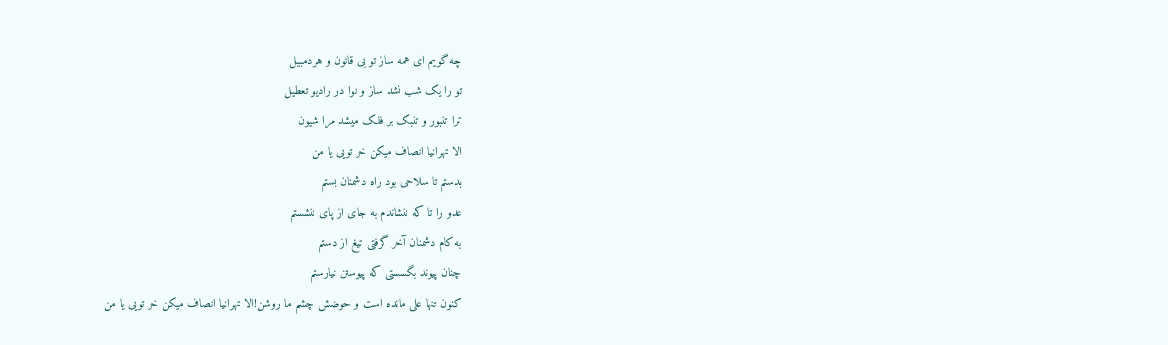چه گویم ای همه ساز تو بی قانون و هردمبیل
تو را یک شب نشد ساز و نوا در رادیو تعطیل
ترا تنبور و تنبک بر فلک میشد مرا شیون
الا تهرانیا انصاف میکن خر تویی یا من
بدستم تا سلاحی بود راه دشمنان بستم
عدو را تا که ننشاندم به جای از پای ننشستم
به کام دشمنان آخر گرفتی تیغ از دستم
چنان پیوند بگسستی که پیوستن نیارستم
کنون تنها علی مانده است و حوضش چشم ما روشن!الا تهرانیا انصاف میکن خر تویی یا من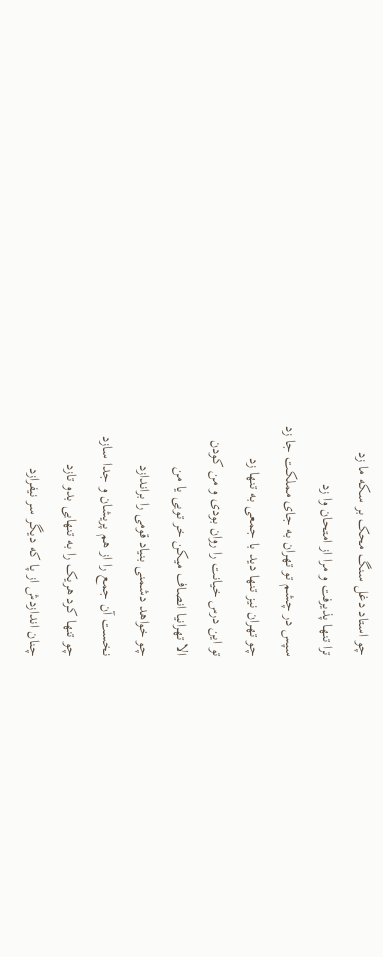چو استاد دغل سنگ محک بر سکه ما زد
ترا تنها پذیرفت و مرا از امتحان وا زد
سپس در چشم تو تهران به جای مملکت جا زد
چو تهران نیز تنها دید با جمعی به تنها زد
تو این درس خیانت را روان بودی و من کودن
الا تهرانیا انصاف میکن خر تویی یا من
چو خواهد دشمنی بنیاد قومی را براندازد
نخست آن جمع را از هم پریشان و جدا سازد
چو تنها کرد هریک را به تنهایی بدو تازد
چنان اندازدش از پا که دیگر سر نیفرازد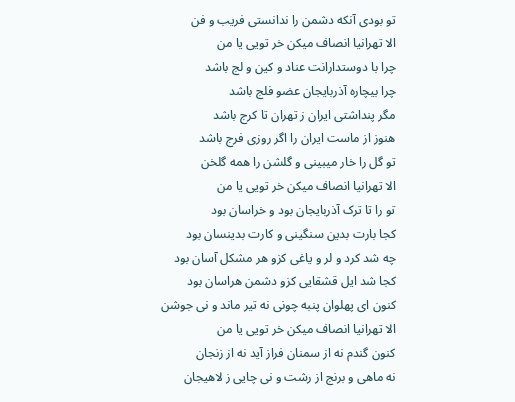تو بودی آنکه دشمن را ندانستی فریب و فن
الا تهرانیا انصاف میکن خر تویی یا من
چرا با دوستدارانت عناد و کین و لج باشد
چرا بیچاره آذربایجان عضو فلج باشد
مگر پنداشتی ایران ز تهران تا کرج باشد
هنوز از ماست ایران را اگر روزی فرج باشد
تو گل را خار میبینی و گلشن را همه گلخن
الا تهرانیا انصاف میکن خر تویی یا من
تو را تا ترک آذربایجان بود و خراسان بود
کجا بارت بدین سنگینی و کارت بدینسان بود
چه شد کرد و لر و یاغی کزو هر مشکل آسان بود
کجا شد ایل قشقایی کزو دشمن هراسان بود
کنون ای پهلوان پنبه چونی نه تیر ماند و نی جوشن
الا تهرانیا انصاف میکن خر تویی یا من
کنون گندم نه از سمنان فراز آید نه از زنجان
نه ماهی و برنج از رشت و نی چایی ز لاهیجان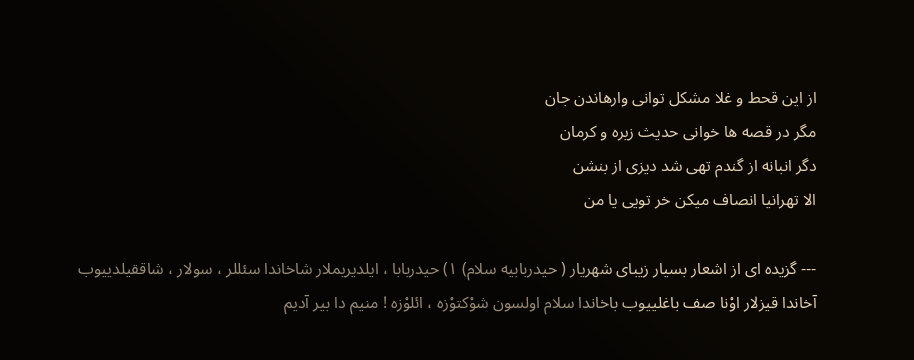از این قحط و غلا مشکل توانی وارهاندن جان
مگر در قصه ها خوانی حدیث زیره و کرمان
دگر انبانه از گندم تهی شد دیزی از بنشن
الا تهرانیا انصاف میکن خر تویی یا من

--- گزیده ای از اشعار بسیار زیبای شهریار ( حیدربابیه سلام) ۱) حیدربابا ، ایلدیریملار شاخاندا سئللر ، سولار ، شاققیلدییوب آخاندا قیزلار اوْنا صف باغلییوب باخاندا سلام اولسون شوْکتوْزه ، ائلوْزه ! منیم دا بیر آدیم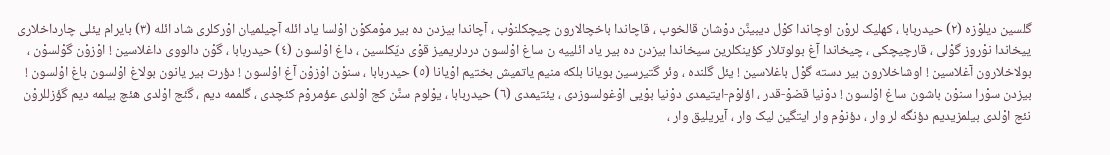گلسین دیلوْزه (٢) حیدربابا ، کهلیک لروْن اوچاندا کوْل دیبینَّن دوْشان قالخوب ، قاچاندا باخچالارون چیچکلنوْب ، آچاندا بیزدن ده بیر موْمکوْن اوْلسا یاد ائله آچیلمیان اوْرکلرى شاد ائله (٣) بایرام یئلى چارداخلارى ییخاندا نوْروز گوْلى ، قارچیچکى ، چیخاندا آغ بولوتلار کؤینکلرین سیخاندا بیزدن ده بیر یاد ائلییه ن ساغ اوْلسون دردلریمیز قوْى دیّکلسین ، داغ اوْلسون (٤) حیدربابا ، گوْن دالووى داغلاسین ! اوْزوْن گوْلسوْن ، بولاخلارون آغلاسین ! اوشاخلارون بیر دسته گوْل باغلاسین ! یئل گلنده ، وئر گتیرسین بویانا بلکه منیم یاتمیش بختیم اوْیانا (٥) حیدربابا ،‌ سنوْن اوْزوْن آغ اوْلسون ! دؤرت بیر یانون بولاغ اوْلسون باغ اوْلسون ! بیزدن سوْرا سنوْن باشون ساغ اوْلسون ! دوْنیا قضوْ-قدر ، اؤلوْم-ایتیمدى دوْنیا بوْیى اوْغولسوزدى ، یئتیمدى (٦) حیدربابا ، یوْلوم سنَّن کج اوْلدى عؤمروْم کئچدى ، گلممه دیم ، گئج اوْلدى هئچ بیلمه دیم گؤزللروْن نئج اوْلدى بیلمزیدیم دؤنگه لر وار ،‌ دؤنوْم وار ایتگین لیک وار ، آیریلیق وار ،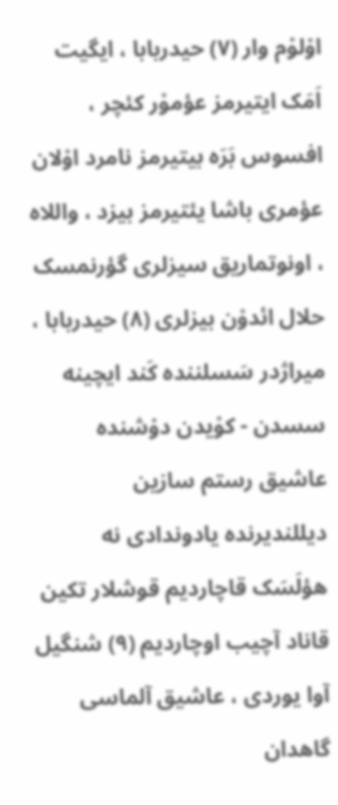اوْلوْم وار (٧) حیدربابا ، ایگیت اَمَک ایتیرمز عؤموْر کئچر ، افسوس بَرَه بیتیرمز نامرد اوْلان عؤمرى باشا یئتیرمز بیزد ، واللاه ، اونوتماریق سیزلرى گؤرنمسک حلال ائدوْن بیزلرى (٨) حیدربابا ، میراژدر سَسلننده کَند ایچینه سسدن - کوْیدن دوْشنده عاشیق رستم سازین دیللندیرنده یادوندادى نه هؤلَسَک قاچاردیم قوشلار تکین قاناد آچیب اوچاردیم (٩) شنگیل آوا یوردى ، عاشیق آلماسى گاهدان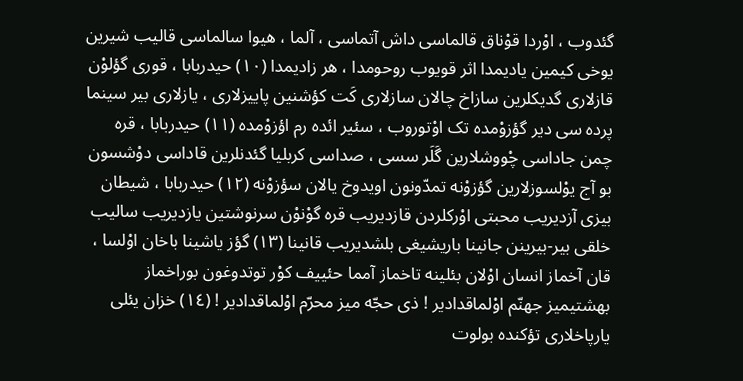گئدوب ، اوْردا قوْناق قالماسى داش آتماسى ، آلما ،‌ هیوا سالماسى قالیب شیرین یوخى کیمین یادیمدا اثر قویوب روحومدا ، هر زادیمدا (١٠) حیدربابا ، قورى گؤلوْن قازلارى گدیکلرین سازاخ چالان سازلارى کَت کؤشنین پاییزلارى ، یازلارى بیر سینما پرده سى دیر گؤزوْمده تک اوْتوروب ، سئیر ائده رم اؤزوْمده (١١) حیدربابا ،‌ قره چمن جاداسى چْووشلارین گَلَر سسى ، صداسى کربلیا گئدنلرین قاداسى دوْشسون بو آج یوْلسوزلارین گؤزوْنه تمدّونون اویدوخ یالان سؤزوْنه (١٢) حیدربابا ، شیطان بیزى آزدیریب محبتى اوْرکلردن قازدیریب قره گوْنوْن سرنوشتین یازدیریب سالیب خلقى بیر-بیرینن جانینا باریشیغى بلشدیریب قانینا (١٣) گؤز یاشینا باخان اوْلسا ، قان آخماز انسان اوْلان بئلینه تاخماز آمما حئییف کوْر توتدوغون بوراخماز بهشتیمیز جهنّم اوْلماقدادیر ! ذى حجّه میز محرّم اوْلماقدادیر ! (١٤) خزان یئلى یارپاخلارى تؤکنده بولوت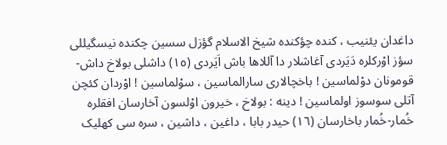داغدان یئنیب ، کنده چؤکنده شیخ الاسلام گؤزل سسین چکنده نیسگیللى سؤز اوْرکلره دَیَردى آغاشلار دا آللاها باش اَیَردى (١٥) داشلى بولاخ داش-قومونان دوْلماسین ! باخچالارى سارالماسین ، سوْلماسین ! اوْردان کئچن آتلى سوسوز اولماسین ! دینه : بولاخ ، خیرون اوْلسون آخارسان افقلره خُمار-خُمار باخارسان (١٦) حیدر بابا ، داغین ، داشین ، سره سى کهلیک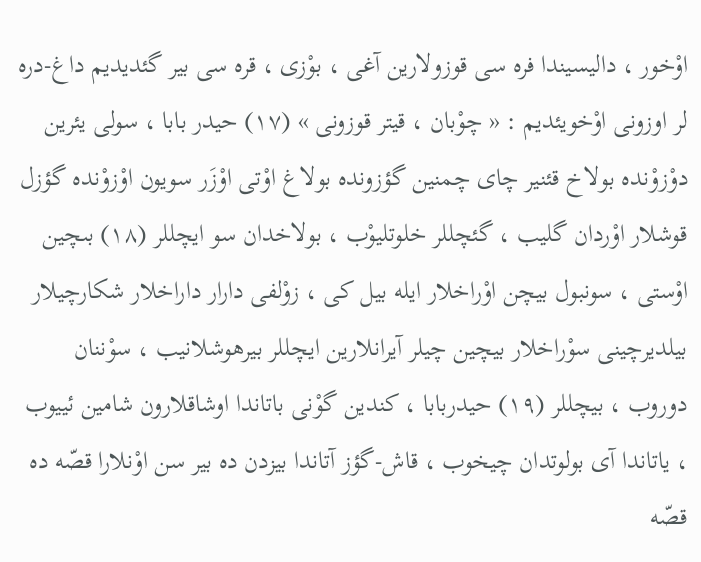اوْخور ، دالیسیندا فره سى قوزولارین آغى ، بوْزى ، قره سى بیر گئدیدیم داغ-دره لر اوزونى اوْخویئدیم‌ : « چوْبان ، قیتر قوزونى » (١٧) حیدر بابا ، سولى یئرین دوْزوْنده بولاخ قئنیر چاى چمنین گؤزونده بولاغ اوْتى اوْزَر سویون اوْزوْنده گؤزل قوشلار اوْردان گلیب ، گئچللر خلوتلیوْب ، بولاخدان سو ایچللر (١٨) بىچین اوْستى ، سونبول بیچن اوْراخلار ایله بیل کى ، زوْلفى دارار داراخلار شکارچیلار بیلدیرچینى سوْراخلار بیچین چیلر آیرانلارین ایچللر بیرهوشلانیب ، سوْننان دوروب ، بیچللر (١٩) حیدربابا ، کندین گوْنى باتاندا اوشاقلارون شامین ئییوب ، یاتاندا آى بولوتدان چیخوب ، قاش-گؤز آتاندا بیزدن ده بیر سن اوْنلارا قصّه ده قصّه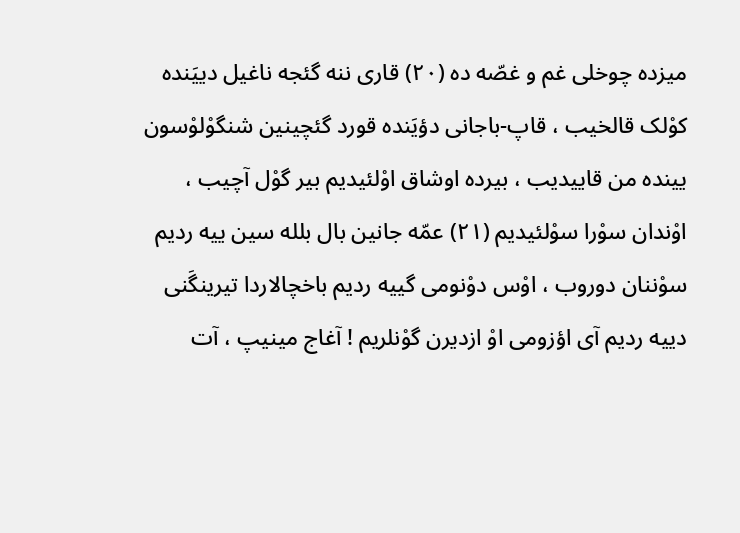میزده چوخلى غم و غصّه ده (٢٠) قارى ننه گئجه ناغیل دییَنده کوْلک قالخیب ، قاپ-باجانى دؤیَنده قورد گئچینین شنگوْلوْسون یینده من قاییدیب ، بیرده اوشاق اوْلئیدیم بیر گوْل آچیب ، اوْندان سوْرا سوْلئیدیم (٢١) عمّه جانین بال بلله سین ییه ردیم سوْننان دوروب ، اوْس دوْنومى گییه ردیم باخچالاردا تیرینگَنى دییه ردیم آى اؤزومى اوْ ازدیرن گوْنلریم ! آغاج مینیپ ، آت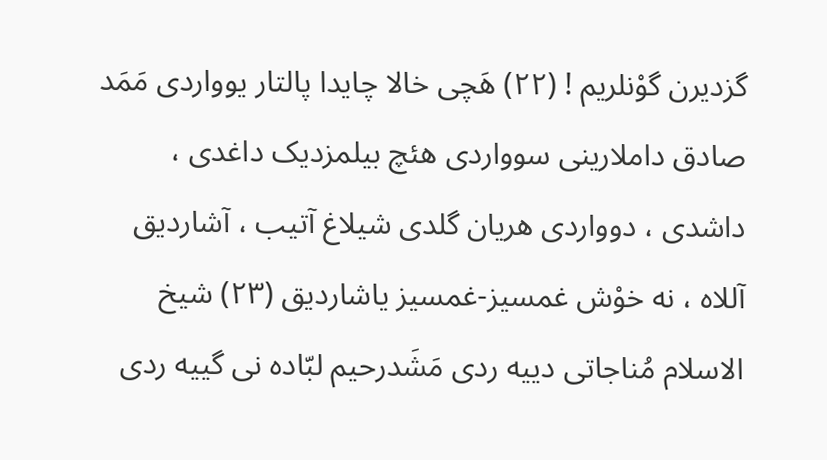گزدیرن گوْنلریم ! (٢٢) هَچى خالا چایدا پالتار یوواردى مَمَد صادق داملارینى سوواردى هئچ بیلمزدیک داغدى ، داشدى ، دوواردى هریان گلدى شیلاغ آتیب ، آشاردیق آللاه ، نه خوْش غمسیز-غمسیز یاشاردیق (٢٣) شیخ الاسلام مُناجاتى دییه ردى مَشَدرحیم لبّاده نى گییه ردى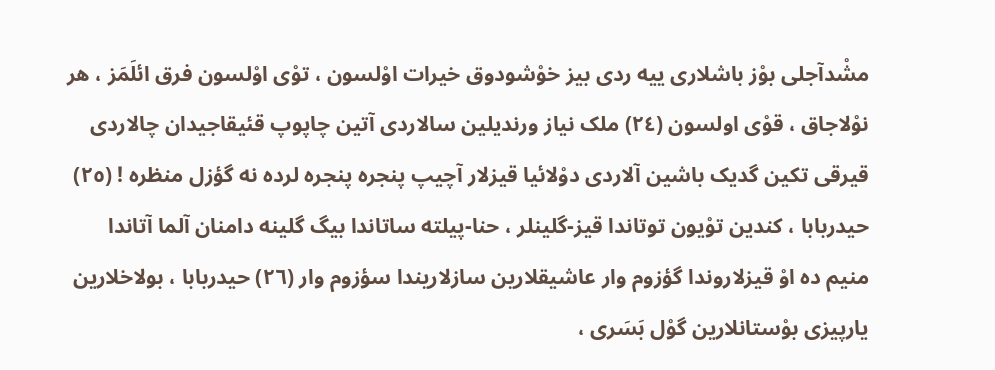مشْدآجلى بوْز باشلارى ییه ردى بیز خوْشودوق خیرات اوْلسون ، توْى اوْلسون فرق ائلَمَز ، هر نوْلاجاق ، قوْى اولسون (٢٤) ملک نیاز ورندیلین سالاردى آتین چاپوپ قئیقاجیدان چالاردى قیرقى تکین گدیک باشین آلاردى دوْلائیا قیزلار آچیپ پنجره پنجره لرده نه گؤزل منظره ! (٢٥) حیدربابا ، کندین توْیون توتاندا قیز-گلینلر ، حنا-پیلته ساتاندا بیگ گلینه دامنان آلما آتاندا منیم ده اوْ قیزلاروندا گؤزوم وار عاشیقلارین سازلاریندا سؤزوم وار (٢٦) حیدربابا ، بولاخلارین یارپیزى بوْستانلارین گوْل بَسَرى ،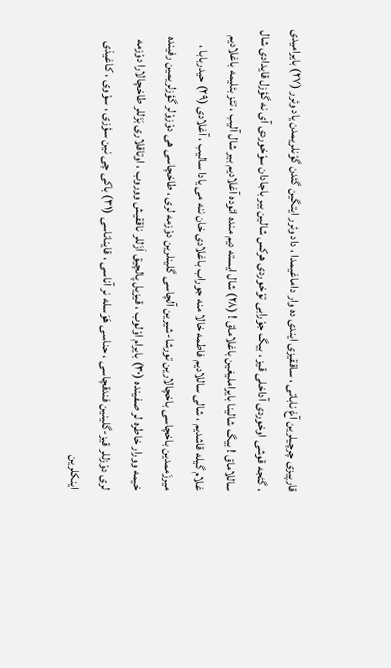قارپیزى چرچیلرین آغ ناباتى ، ساققیزى ایندى ده وار داماغیمدا ، داد وئرر ایتگین گئدن گوْنلریمدن یاد وئرر (٢٧) بایرامیدى ، گئجه قوشى اوخوردى آداخلى قیز ، بیگ جوْرابى توْخوردى هرکس شالین بیر باجادان سوْخوردى آى نه گؤزل قایدادى شال ساللاماق ! بیگ شالینا بایراملیغین باغلاماق ! (٢٨) شال ایسته دیم منده ائوده آغلادیم بیر شال آلیب ، تئز بئلیمه باغلادیم غلام گیله قاشدیم ، شالى ساللادیم فاطمه خالا منه جوراب باغلادى خان ننه مى یادا سالیب ، آغلادى (٢٩) حیدربابا ، میرزَممدین باخچاسى باخچالارین تورشا-شیرین آلچاسى گلینلرین دوْزمه لرى ، طاخچاسى هى دوْزوْلر گؤزلریمین رفینده خیمه وورار خاطره لر صفینده (٣٠) بایرام اوْلوب ، قیزیل پالچیق اَزَللر ناققیش ووروب ، اوتاقلارى بَزَللر طاخچالارا دوْزمه لرى دوْزللر قیز-گلینین فندقچاسى ، حناسى هَوَسله نر آناسى ، قایناناسى (٣١) باکى چى نین سؤزى ، سوْوى ، کاغیذى اینکلرین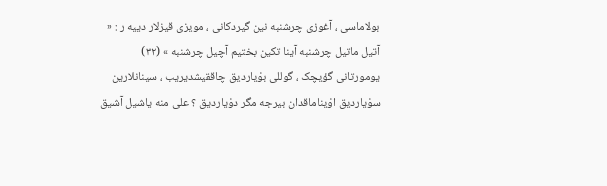بولاماسى ، آغوزى چرشنبه نین گیردکانى ، مویزى قیزلار دییه ر : « آتیل ماتیل چرشنبه آینا تکین بختیم آچیل چرشنبه » (٣٢) یومورتانى گؤیچک ، گوللى بوْیاردیق چاققیشدیریب ، سینانلارین سوْیاردیق اوْیناماقدان بیرجه مگر دوْیاردیق ؟ على منه یاشیل آشیق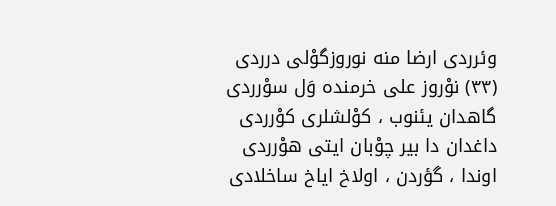وئرردى ارضا منه نوروزگوْلى درردى (٣٣) نوْروز على خرمنده وَل سوْرردى گاهدان یئنوب ، کوْلشلرى کوْرردى داغدان دا بیر چوْبان ایتى هوْرردى اوندا ، گؤردن ، اولاخ ایاخ ساخلادى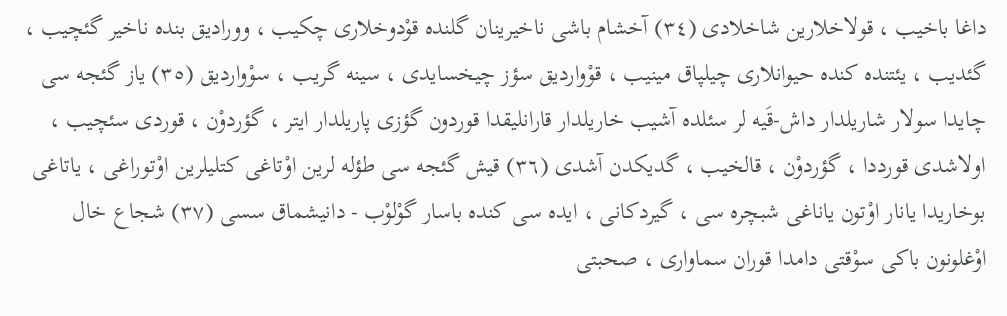داغا باخیب ، قولاخلارین شاخلادى (٣٤) آخشام باشى ناخیرینان گلنده قوْدوخلارى چکیب ، وورادیق بنده ناخیر گئچیب ، گئدیب ، یئتنده کنده حیوانلارى چیلپاق مینیب ، قوْواردیق سؤز چیخسایدى ، سینه گریب ، سوْواردیق (٣٥) یاز گئجه سى چایدا سولار شاریلدار داش-قَیه لر سئلده آشیب خاریلدار قارانلیقدا قوردون گؤزى پاریلدار ایتر ، گؤردوْن ، قوردى سئچیب ، اولاشدى قورددا ، گؤردوْن ، قالخیب ، گدیکدن آشدى (٣٦) قیش گئجه سى طؤله لرین اوْتاغى کتلیلرین اوْتوراغى ، یاتاغى بوخاریدا یانار اوْتون یاناغى شبچره سى ، گیردکانى ، ایده سى کنده باسار گوْلوْب - دانیشماق سسى (٣٧) شجاع خال اوْغلونون باکى سوْقتى دامدا قوران سماوارى ، صحبتى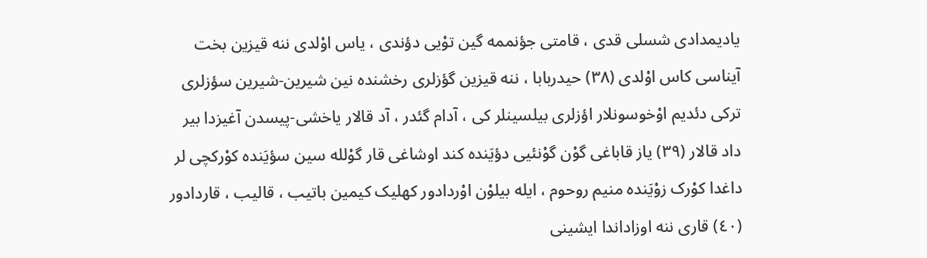یادیمدادى شسلى قدى ، قامتى جؤنممه گین توْیى دؤندى ، یاس اوْلدى ننه قیزین بخت آیناسى کاس اوْلدى (٣٨) حیدربابا ، ننه قیزین گؤزلرى رخشنده نین شیرین-شیرین سؤزلرى ترکى دئدیم اوْخوسونلار اؤزلرى بیلسینلر کى ، آدام گئدر ، آد قالار یاخشى-پیسدن آغیزدا بیر داد قالار (٣٩) یاز قاباغى گوْن گوْنئیى دؤیَنده کند اوشاغى قار گوْلله سین سؤیَنده کوْرکچى لر داغدا کوْرک زوْیَنده منیم روحوم ، ایله بیلوْن اوْردادور کهلیک کیمین باتیب ، قالیب ، قاردادور (٤٠) قارى ننه اوزاداندا ایشینى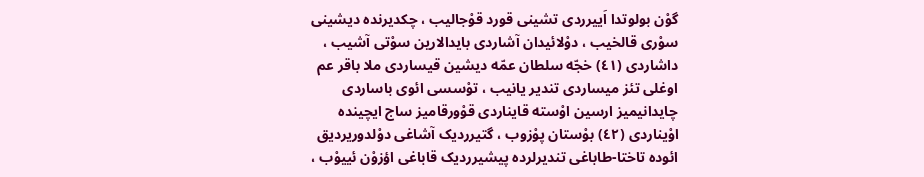گوْن بولوتدا اَییرردى تشینى قورد قوْجالیب ، چکدیرنده دیشینى سوْرى قالخیب ، دوْلائیدان آشاردى بایدالارین سوْتى آشیب ، داشاردى (٤١) خجّه سلطان عمّه دیشین قیساردى ملا باقر عم اوغلى تئز میساردى تندیر یانیب ، توْسسى ائوى باساردى چایدانیمیز ارسین اوْسته قایناردى قوْورقامیز ساج ایچینده اوْیناردى (٤٢) بوْستان پوْزوب ، گتیرردیک آشاغى دوْلدوریردیق ائوده تاختا-طاباغى تندیرلرده پیشیرردیک قاباغى اؤزوْن ئییوْب ،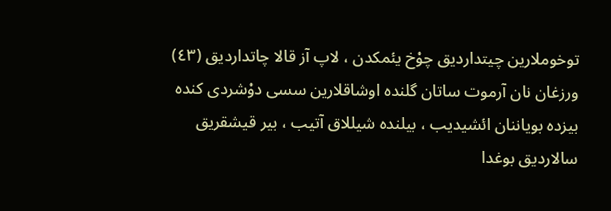توخوملارین چیتداردیق چوْخ یئمکدن ، لاپ آز قالا چاتداردیق (٤٣) ورزغان نان آرموت ساتان گلنده اوشاقلارین سسى دوْشردى کنده بیزده بویاننان ائشیدیب ، بیلنده شیللاق آتیب ، بیر قیشقریق سالاردیق بوغدا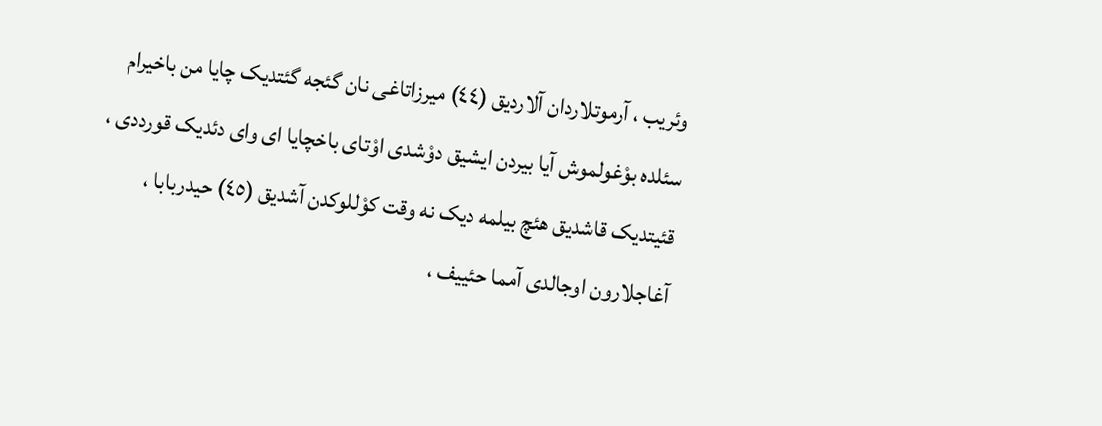وئریب ، آرموتلاردان آلاردیق (٤٤) میرزاتاغى نان گئجه گئتدیک چایا من باخیرام سئلده بوْغولموش آیا بیردن ایشیق دوْشدى اوْتاى باخچایا اى واى دئدیک قورددى ، قئیتدیک قاشدیق هئچ بیلمه دیک نه وقت کوْللوکدن آشدیق (٤٥) حیدربابا ، آغاجلارون اوجالدى آمما حئییف ،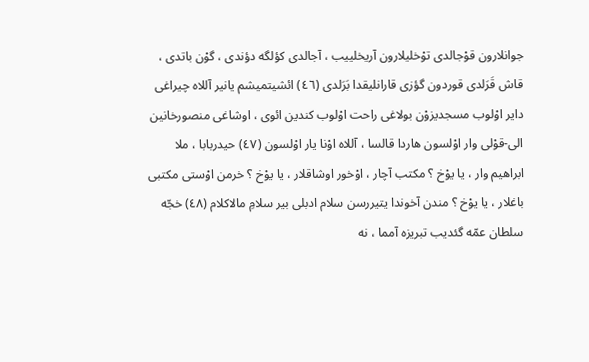جوانلارون قوْجالدى توْخلیلارون آریخلییب ، آجالدى کؤلگه دؤندى ، گوْن باتدى ، قاش قَرَلدى قوردون گؤزى قارانلیقدا بَرَلدى (٤٦) ائشیتمیشم یانیر آللاه چیراغى دایر اوْلوب مسجدیزوْن بولاغى راحت اوْلوب کندین ائوى ، اوشاغى منصورخانین الی-قوْلى وار اوْلسون هاردا قالسا ، آللاه اوْنا یار اوْلسون (٤٧) حیدربابا ، ملا ابراهیم وار ، یا یوْخ ؟ مکتب آچار ، اوْخور اوشاقلار ، یا یوْخ ؟ خرمن اوْستى مکتبى باغلار ،‌ یا یوْخ ؟ مندن آخوندا یتیررسن سلام ادبلى بیر سلامِ مالاکلام (٤٨) خجّه سلطان عمّه گئدیب تبریزه آمما ، نه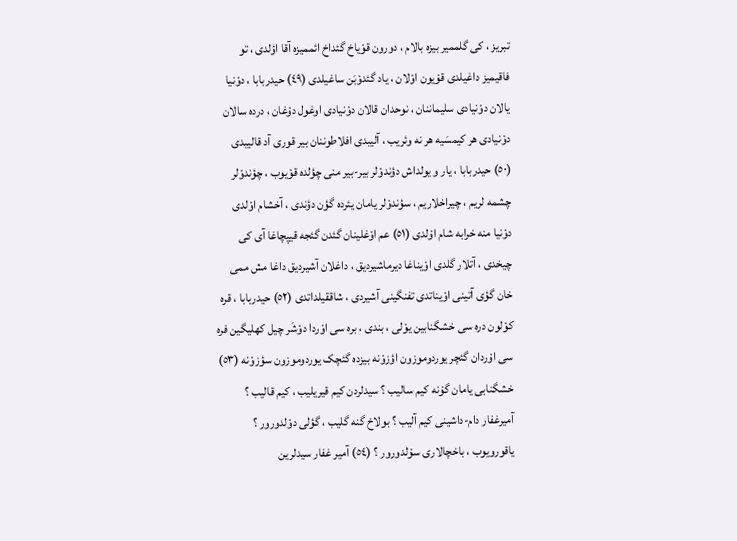تبریز ، کى گلممیر بیزه بالام ، دورون قوْیاخ گئداخ ائممیزه آقا اؤلدى ، تو فاقیمیز داغیلدى قوْیون اوْلان ، یاد گئدوْبَن ساغیلدى (٤٩) حیدربابا ، دوْنیا یالان دوْنیادى سلیماننان ، نوحدان قالان دوْنیادى اوغول دوْغان ، درده سالان دوْنیادى هر کیمسَیه هر نه وئریب ، آلیبدى افلاطوننان بیر قورى آد قالیبدى (٥٠) حیدربابا ، یار و یولداش دؤندوْلر بیر-بیر منى چؤلده قوْیوب ، چؤندوْلر چشمه لریم ، چیراخلاریم ، سؤندوْلر یامان یئرده گؤن دؤندى ، آخشام اوْلدى دوْنیا منه خرابه شام اوْلدى (٥١) عم اوْغلینان گئدن گئجه قیپچاغا آى کى چیخدى ، آتلار گلدى اوْیناغا دیرماشیردیق ، داغلان آشیردیق داغا مش ممى خان گؤى آتینى اوْیناتدى تفنگینى آشیردى ، شاققیلداتدى (٥٢) حیدربابا ، قره کوْلون دره سى خشگنابین یوْلى ، بندى ، بره سى اوْردا دوْشَر چیل کهلیگین فره سى اوْردان گئچر یوردوموزون اؤزوْنه بیزده گئچک یوردوموزون سؤزوْنه (٥٣) خشگنابى یامان گوْنه کیم سالیب ؟ سیدلردن کیم قیریلیب ، کیم قالیب ؟ آمیرغفار دام-داشینى کیم آلیب ؟ بولاخ گنه گلیب ، گؤلى دوْلدورور ؟ یاقورویوب ، باخچالارى سوْلدورور ؟ (٥٤) آمیر غفار سیدلرین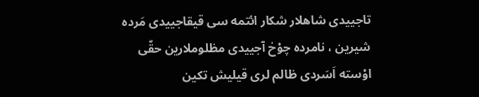تاجییدى شاهلار شکار ائتمه سى قیقاجییدى مَرده شیرین ، نامرده چوْخ آجییدى مظلوملارین حقّى اوْسته اَسَردى ظالم لرى قیلیش تکین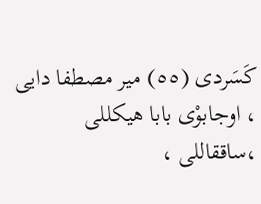کَسَردى (٥٥) میر مصطفا دایى ، اوجابوْى بابا هیکللى ،ساققاللى ،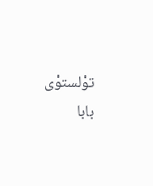توْلستوْى بابا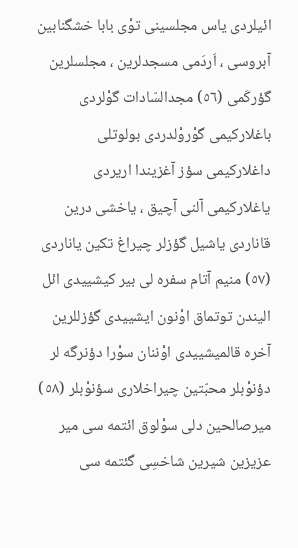ائیلردى یاس مجلسینى توْى بابا خشگنابین آبروسى ، اَردَمى مسجدلرین ، مجلسلرین گؤرکَمى (٥٦) مجدالسّادات گوْلردى باغلارکیمى گوْروْلدردى بولوتلى داغلارکیمى سؤز آغزیندا اریردى یاغلارکیمى آلنى آچیق ، یاخشى درین قاناردى یاشیل گؤزلر چیراغ تکین یاناردى (٥٧) منیم آتام سفره لى بیر کیشییدى ائل الیندن توتماق اوْنون ایشییدى گؤزللرین آخره قالمیشییدى اوْننان سوْرا دؤنرگه لر دؤنوْبلر محبّتین چیراخلارى سؤنوْبلر (٥٨) میرصالحین دلى سوْلوق ائتمه سى میر عزیزین شیرین شاخسِى گئتمه سى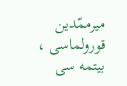میرممّدین قورولماسى ، بیتمه سى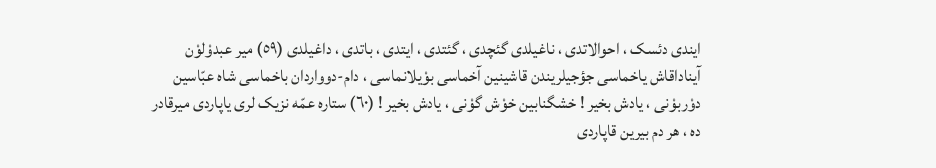ایندى دئسک ، احوالاتدى ، ناغیلدى گئچدى ، گئتدى ، ایتدى ، باتدى ، داغیلدى (٥٩) میر عبدوْلوْن آیناداقاش یاخماسى جؤجیلریندن قاشینین آخماسى بوْیلانماسى ، دام-دوواردان باخماسى شاه عبّاسین دوْربوْنى ، یادش بخیر ! خشگنابین خوْش گوْنى ، یادش بخیر ! (٦٠) ستاره عمّه نزیک لرى یاپاردى میرقادر ده ، هر دم بیرین قاپاردى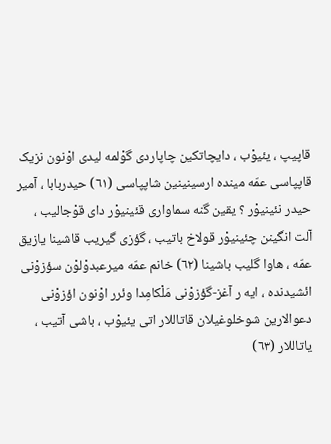قاپیپ ، یئیوْب ، دایچاتکین چاپاردى گوْلمه لیدى اوْنون نزیک قاپپاسى عمّه مینده ارسینینین شاپپاسى (٦١) حیدربابا ، آمیر حیدر نئینیوْر ؟ یقین گنه سماوارى قئینیوْر داى قوْجالیب ، آلت انگینن چئینیوْر قولاخ باتیب ، گؤزى گیریب قاشینا یازیق عمّه ، هاوا گلیب باشینا (٦٢) خانم عمّه میرعبدوْلوْن سؤزوْنى ائشیدنده ، ایه ر آغز-گؤزوْنى مَلْکامِدا وئرر اوْنون اؤزوْنى دعوالارین شوخلوغیلان قاتاللار اتى یئیوْب ، باشى آتیب ، یاتاللار (٦٣)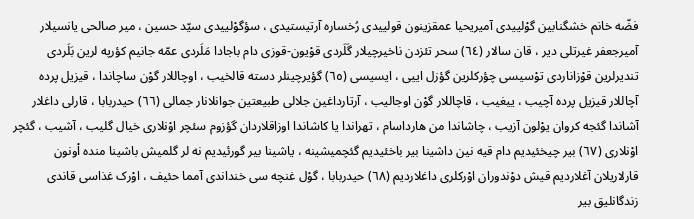فضّه خانم خشگنابین گوْلییدى آمیریحیا عمقزینون قولییدى رُخساره آرتیستیدى ، سؤگوْلییدى سیّد حسین ، میر صالحى یانسیلار آمیرجعفر غیرتلى دیر ، قان سالار (٦٤) سحر تئزدن ناخیرچیلار گَلَردى قوْیون-قوزى دام باجادا مَلَردى عمّه جانیم کؤرپه لرین بَلَردى تندیرلرین قوْزاناردى توْسیسى چؤرکلرین گؤزل اییى ، ایسیسى (٦٥) گؤیرچینلر دسته قالخیب ، اوچاللار گوْن ساچاندا ، قیزیل پرده آچاللار قیزیل پرده آچیب ، ییغیب ، قاچاللار گوْن اوجالیب ، آرتارداغین جلالى طبیعتین جوانلانار جمالى (٦٦) حیدربابا ، قارلى داغلار آشاندا گئجه کروان یوْلون آزیب ، چاشاندا من هارداسام ، تهراندا یا کاشاندا اوزاقلاردان گؤزوم سئچر اوْنلارى خیال گلیب ، آشیب ، گئچر اوْنلارى (٦٧) بیر چیخئیدیم دام قیه نین داشینا بیر باخئیدیم گئچمیشینه ، یاشینا بیر گورئیدیم نه لر گلمیش باشینا منده اْونون قارلاریلان آغلاردیم قیش دوْندوران اوْرکلرى داغلاردیم (٦٨) حیدربابا ، گوْل غنچه سى خنداندى آمما حئیف ، اوْرک غذاسى قاندى زندگانلیق بیر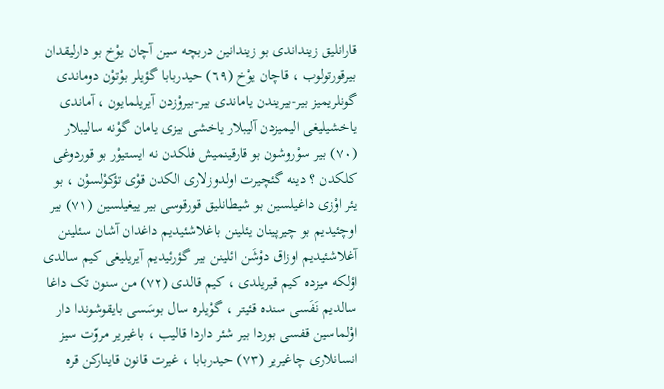قارانلیق زینداندى بو زیندانین دربچه سین آچان یوْخ بو دارلیقدان بیرقورتولوب ، قاچان یوْخ (٦٩) حیدربابا گؤیلر بوْتوْن دوماندى گونلریمیز بیر-بیریندن یاماندى بیر-بیروْزدن آیریلمایون ، آماندى یاخشیلیغى الیمیزدن آلیبلار یاخشى بیزى یامان گوْنه سالیبلار (٧٠) بیر سوْروشون بو قارقینمیش فلکدن نه ایستیوْر بو قوردوغى کلکدن ؟ دینه گئچیرت اولدوزلارى الکدن قوْى تؤکوْلسوْن ، بو یئر اوْزى داغیلسین بو شیطانلیق قورقوسى بیر ییغیلسین (٧١) بیر اوچئیدیم بو چیرپینان یئلینن باغلاشئیدیم داغدان آشان سئلینن آغلاشئیدیم اوزاق دوْشَن ائلینن بیر گؤرئیدیم آیریلیغى کیم سالدى اؤلکه میزده کیم قیریلدى ، کیم قالدى (٧٢) من سنون تک داغا سالدیم نَفَسى سنده قئیتر ، گوْیلره سال بوسَسى بایقوشوندا دار اوْلماسین قفسى بوردا بیر شئر داردا قالیب ، باغیریر مروّت سیز انسانلارى چاغیریر (٧٣) حیدربابا ، غیرت قانون قاینارکن قره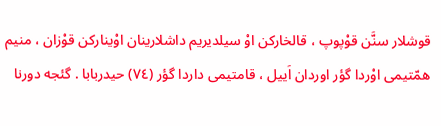قوشلار سنَّن قوْپوپ ، قالخارکن اوْ سیلدیریم داشلارینان اوْینارکن قوْزان ، منیم همّتیمى اوْردا گؤر اوردان اَییل ، قامتیمى داردا گؤر (٧٤) حیدربابا . گئجه دورنا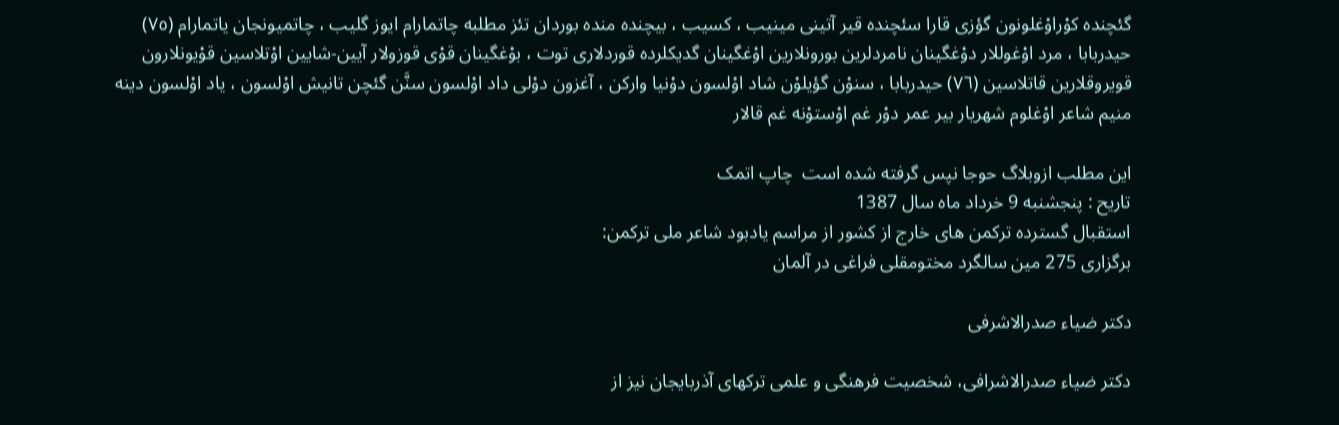گئچنده کوْراوْغلونون گؤزى قارا سئچنده قیر آتینى مینیب ، کسیب ، بیچنده منده بوردان تئز مطلبه چاتمارام ایوز گلیب ، چاتمیونجان یاتمارام (٧٥) حیدربابا ، مرد اوْغوللار دوْغگینان نامردلرین بورونلارین اوْغگینان گدیکلرده قوردلارى توت ، بوْغگینان قوْى قوزولار آیین-شایین اوْتلاسین قوْیونلارون قویروقلارین قاتلاسین (٧٦) حیدربابا ، سنوْن گؤیلوْن شاد اوْلسون دوْنیا وارکن ، آغزون دوْلى داد اوْلسون سنَّن گئچن تانیش اوْلسون ، یاد اوْلسون دینه منیم شاعر اوْغلوم شهریار بیر عمر دوْر غم اوْستوْنه غم قالار

این مطلب ازوبلاگ حوجا نپس گرفته شده است  چاپ اتمک
تاریح : پنجشنبه 9 خرداد ماه سال 1387
استقبال گسترده ترکمن های خارج از کشور از مراسم یادبود شاعر ملی ترکمن:
برگزاری 275 مین سالگرد مختومقلی فراغی در آلمان

دکتر ضیاء صدرالاشرفی

دکتر ضیاء صدرالاشرافی، شخصیت فرهنگی و علمی ترکهای آذربایجان نیز از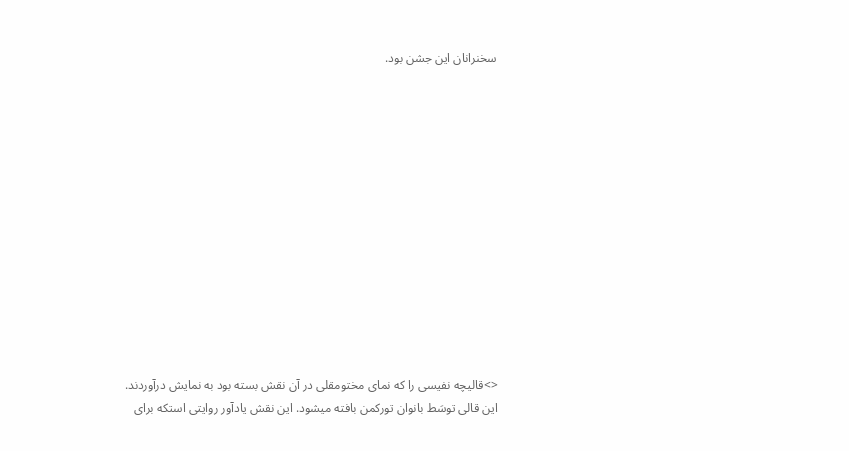سخنرانان این جشن بود.













<>قالیچه نفیسی را که نمای مختومقلی در آن نقش بسته بود به نمایش درآوردند. این قالی توسَط بانوان تورکمن بافته میشود. این نقش یادآور روایتی استکه برای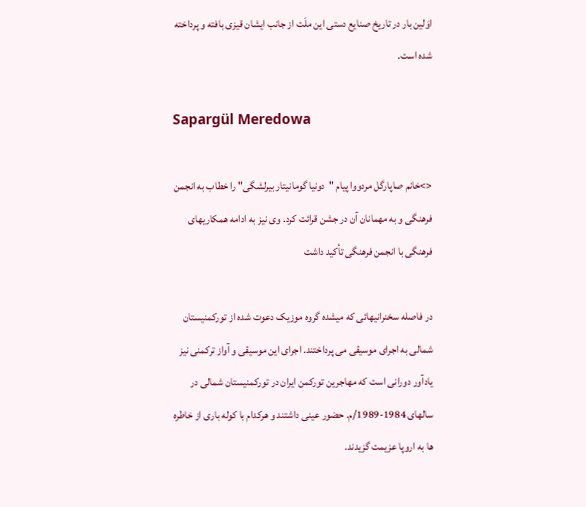اوَلین بار در تاریخ صنایع دستی این ملَت از جانب ایشان قیزی بافته و پرداخته شده است.

Sapargül Meredowa

<>خانم صاپارگل مردووا پیام "دونیا گومانیتار بیرلشگی" را خطاب به انجمن فرهنگی و به مهمانان آن در جشن قرائت کرد. وی نیز به ادامه همکاریهای فرهنگی با انجمن فرهنگی تأکید داشت

در فاصله سخنرانیهائی که میشده گروه موزیک دعوت شده از تورکمنیستان شمالی به اجرای موسیقی می پرداختند. اجرای این موسیقی و آواز ترکمنی نیز یادآور دورانی است که مهاجرین تورکمن ایران در تورکمنیستان شمالی در سالهای 1984-1989/م. حضور عینی داشتند و هرکدام با کوله باری از خاطره ها به اروپا عزیمت گزیدند.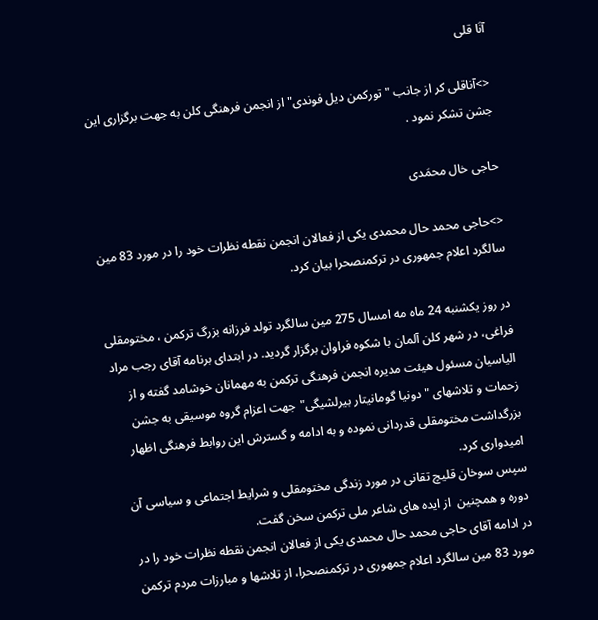آنَا قلی

<>آناقلی کر از جانب " تورکمن دیل فوندی" از انجمن فرهنگی کلن به جهت برگزاری این جشن تشکر نمود .

حاجی خال محمَدی

<>حاجی محمد حال محمدی یکی از فعالان انجمن نقطه نظرات خود را در مورد 83 مین سالگرد اعلام جمهوری در ترکمنصحرا بیان کرد.

در روز یکشنبه 24 ماه مه امسال 275 مین سالگرد تولد فرزانه بزرگ ترکمن ، مختومقلی فراغی، در شهر کلن آلمان با شکوه فراوان برگزار گردید. در ابتدای برنامه آقای رجب مراد الیاسیان مسئول هیئت مدیره انجمن فرهنگی ترکمن به مهمانان خوشامد گفته و از زحمات و تلاشهای "دونیا گومانیتار بیرلشیگی"جهت اعزام گروه موسیقی به جشن بزرگداشت مختومقلی قدردانی نموده و به ادامه و گسترش این روابط فرهنگی اظهار امیدواری کرد.
سپس سوخان قلیچ تقانی در مورد زندگی مختومقلی و شرایط اجتماعی و سیاسی آن دوره و همچنین  از ایده های شاعر ملی ترکمن سخن گفت.
در ادامه آقای حاجی محمد حال محمدی یکی از فعالان انجمن نقطه نظرات خود را در مورد 83 مین سالگرد اعلام جمهوری در ترکمنصحرا، از تلاشها و مبارزات مردم ترکمن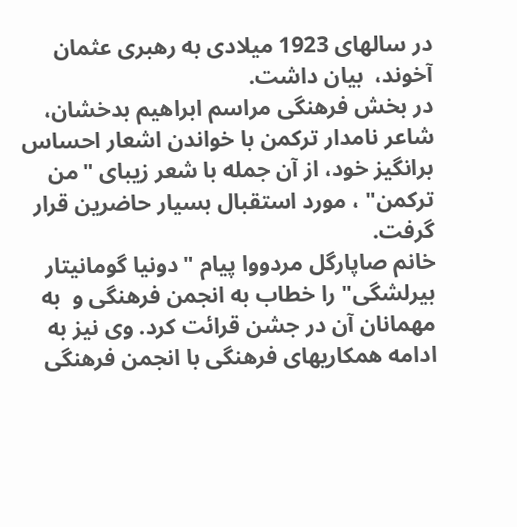در سالهای 1923 میلادی به رهبری عثمان آخوند،  بیان داشت.
در بخش فرهنگی مراسم ابراهیم بدخشان، شاعر نامدار ترکمن با خواندن اشعار احساس برانگیز خود، از آن جمله با شعر زیبای "من ترکمن" ، مورد استقبال بسیار حاضرین قرار گرفت.
خانم صاپارگل مردووا پیام "دونیا گومانیتار بیرلشگی" را خطاب به انجمن فرهنگی و  به مهمانان آن در جشن قرائت کرد. وی نیز به ادامه همکاریهای فرهنگی با انجمن فرهنگی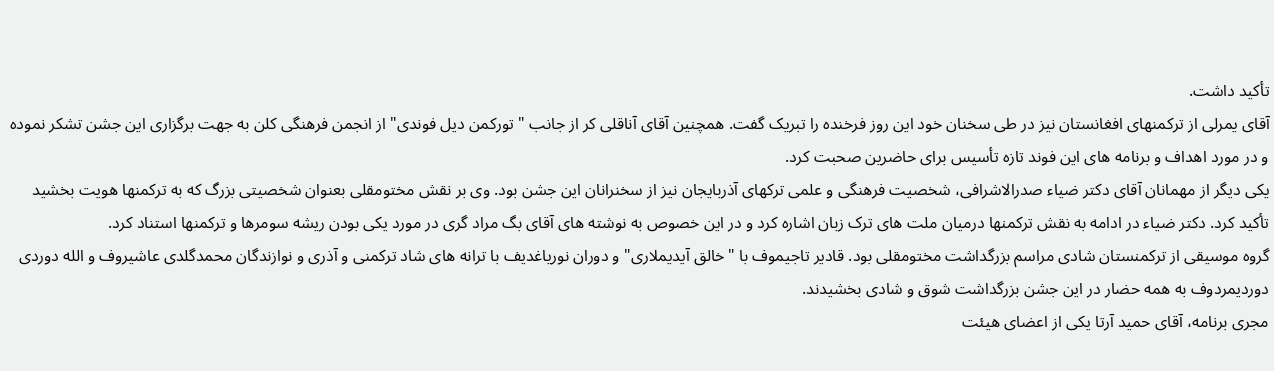تأکید داشت.
آقای یمرلی از ترکمنهای افغانستان نیز در طی سخنان خود این روز فرخنده را تبریک گفت. همچنین آقای آناقلی کر از جانب " تورکمن دیل فوندی" از انجمن فرهنگی کلن به جهت برگزاری این جشن تشکر نموده و در مورد اهداف و برنامه های این فوند تازه تأسیس برای حاضرین صحبت کرد.
یکی دیگر از مهمانان آقای دکتر ضیاء صدرالاشرافی، شخصیت فرهنگی و علمی ترکهای آذربایجان نیز از سخنرانان این جشن بود. وی بر نقش مختومقلی بعنوان شخصیتی بزرگ که به ترکمنها هویت بخشید تأکید کرد. دکتر ضیاء در ادامه به نقش ترکمنها درمیان ملت های ترک زبان اشاره کرد و در این خصوص به نوشته های آقای بگ مراد گری در مورد یکی بودن ریشه سومرها و ترکمنها استناد کرد.
گروه موسیقی از ترکمنستان شادی مراسم بزرگداشت مختومقلی بود. قادیر تاجیموف با "خالق آیدیملاری" و دوران نوریاغدیف با ترانه های شاد ترکمنی و آذری و نوازندگان محمدگلدی عاشیروف و الله دوردی دوردیمردوف به همه حضار در این جشن بزرگداشت شوق و شادی بخشیدند.
مجری برنامه، آقای حمید آرتا یکی از اعضای هیئت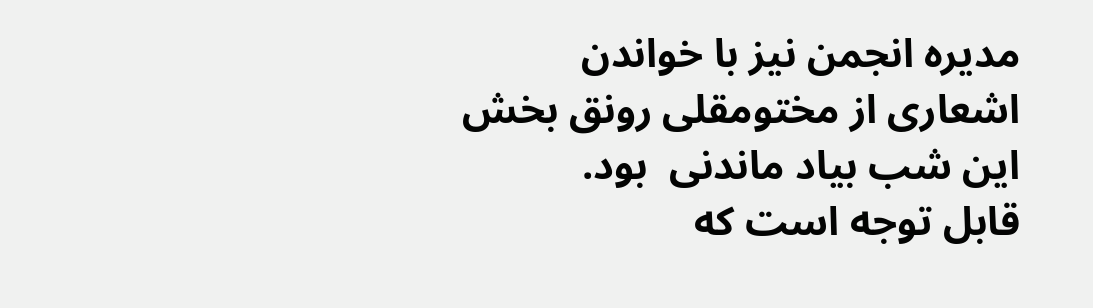مدیره انجمن نیز با خواندن اشعاری از مختومقلی رونق بخش این شب بیاد ماندنی  بود.
قابل توجه است که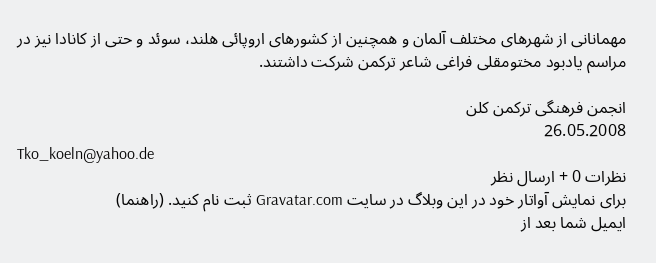مهمانانی از شهرهای مختلف آلمان و همچنین از کشورهای اروپائی هلند، سوئد و حتی از کانادا نیز در مراسم یادبود مختومقلی فراغی شاعر ترکمن شرکت داشتند.

انجمن فرهنگی ترکمن کلن
26.05.2008
Tko_koeln@yahoo.de
نظرات 0 + ارسال نظر
برای نمایش آواتار خود در این وبلاگ در سایت Gravatar.com ثبت نام کنید. (راهنما)
ایمیل شما بعد از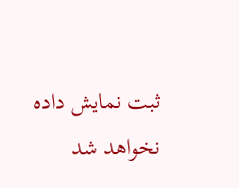ثبت نمایش داده نخواهد شد